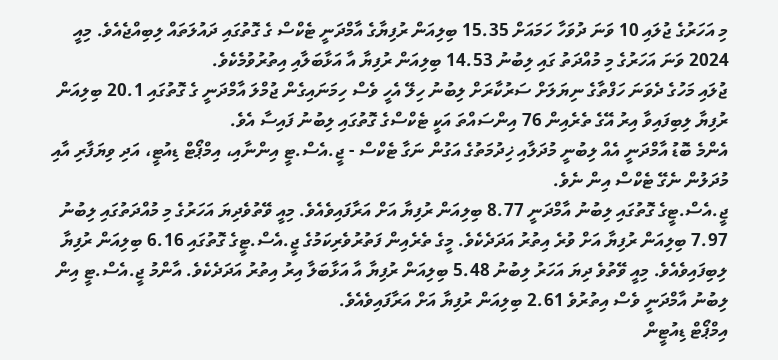މި އަހަރުގެ ޖުލައި 10 ވަނަ ދުވަހާ ހަމައަށް 15.35 ބިލިއަން ރުފިޔާގެ އާމްދަނީ ޓެކްސް ގެ ގޮތުގައި ދައުލަތައް ލިބިއްޖެއެވެ. މިއީ 2024 ވަނަ އަހަރުގެ މި މުއްދަތު ގައި ލިބުނު 14.53 ބިލިއަން ރުފިޔާ އާ އަޅާބަލާއި އިތުރުވުމެކެވެ.
ޖުލައި މަހުގެ ދެވަނަ ހަފްތާގެ ނިޔަލަށް ސަރުކާރަށް ލިބުނު ހިލޭ އެހީ ވެސް ހިމަނައިގެން ޖުމްލަ އާމްދަނީ ގެ ގޮތުގައި 20.1 ބިލިއަން ރުފިޔާ ލިބިފައިވާ އިރު އޭގެ ތެރެއިން 76 އިންސައްތަ އަކީ ޓެކްސްގެ ގޮތުގައި ލިބުނު ފައިސާ އެވެ.
އެންމެ ބޮޑު އާމްދަނީ އެއް ލިބުނީ މުދަލާއި ޚިދުމަތުގެ އަގުން ނަގާ ޓެކްސް - ޖީ.އެސް.ޓީ އިންނާއި، އިމްޕޯޓް ޑިއުޓީ، އަދި ވިޔަފާރި އާއި މުދަލުން ނެގޭ ޓެކްސް އިން ނެވެ.
ޖީ.އެސް.ޓީގެ ގޮތުގައި ލިބުނު އާމްދަނީ 8.77 ބިލިއަން ރުފިޔާ އަށް އަރާފައިވެއެވެ. މިއީ ވޭތުވެދިޔަ އަހަރުގެ މި މުއްދަތުގައި ލިބުނު 7.97 ބިލިއަން ރުފިޔާ އަށް ވުރެ އިތުރު އަދަދެކެވެ. މީގެ ތެރެއިން ފަތުރުވެރިކަމުގެ ޖީ.އެސް.ޓީގެ ގޮތުގައި 6.16 ބިލިއަން ރުފިޔާ ލިބިފައިވެއެވެ. މިއީ ވޭތުވެ ދިޔަ އަހަރު ލިބުނު 5.48 ބިލިއަން ރުފިޔާ އާ އަޅާބަލާ އިރު އިތުރު އަދަދެކެވެ. އާންމު ޖީ.އެސް.ޓީ އިން ލިބުނު އާމްދަނީ ވެސް އިތުރުވެ 2.61 ބިލިއަން ރުފިޔާ އަށް އަރާފައިވެއެވެ.
އިމްޕޯޓް ޑިއުޓީން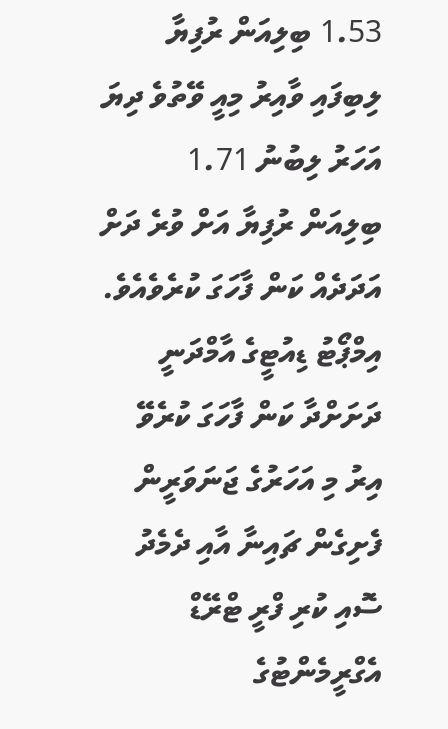1.53 ބިލިއަން ރުފިޔާ ލިބިފައި ވާއިރު މިއީ ވޭތުވެ ދިޔަ އަހަރު ލިބުނު 1.71 ބިލިއަން ރުފިޔާ އަށް ވުރެ ދަށް އަދަދެއް ކަން ފާހަގަ ކުރެވެއެވެ. އިމްޕޯޓު ޑިއުޓީގެ އާމްދަނީ ދަށަށްދާ ކަން ފާހަގަ ކުރެވޭ އިރު މި އަހަރުގެ ޖަނަވަރީން ފެށިގެން ޗައިނާ އާއި ދެމެދު ސޮއި ކުރި ފްރީ ޓްރޭޑް އެގްރީމެންޓުގެ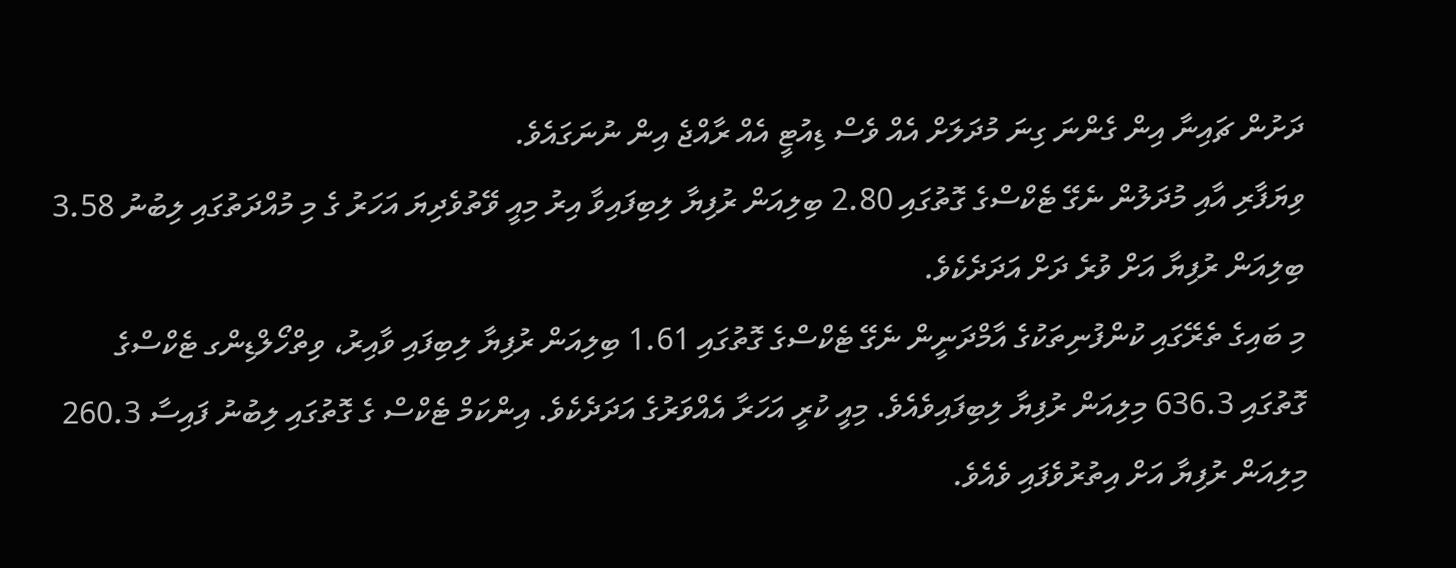ދަށުން ޗައިނާ އިން ގެންނަ ގިނަ މުދަލަށް އެއް ވެސް ޑިއުޓީ އެއް ރާއްޖެ އިން ނުނަގައެވެ.
ވިޔަފާރި އާއި މުދަލުން ނެގޭ ޓެކްސްގެ ގޮތުގައި 2.80 ބިލިއަން ރުފިޔާ ލިބިފައިވާ އިރު މިއީ ވޭތުވެދިޔަ އަހަރު ގެ މި މުއްދަތުގައި ލިބުނު 3.58 ބިލިއަން ރުފިޔާ އަށް ވުރެ ދަށް އަދަދެކެވެ.
މި ބައިގެ ތެރޭގައި ކުންފުނިތަކުގެ އާމްދަނީން ނެގޭ ޓެކްސްގެ ގޮތުގައި 1.61 ބިލިއަން ރުފިޔާ ލިބިފައި ވާއިރު، ވިތްހޯލްޑިންގ ޓެކްސްގެ ގޮތުގައި 636.3 މިލިއަން ރުފިޔާ ލިބިފައިވެއެވެ. މިއީ ކުރީ އަހަރާ އެއްވަރުގެ އަދަދެކެވެ. އިންކަމް ޓެކްސް ގެ ގޮތުގައި ލިބުނު ފައިސާ 260.3 މިލިއަން ރުފިޔާ އަށް އިތުރުވެފައި ވެއެވެ.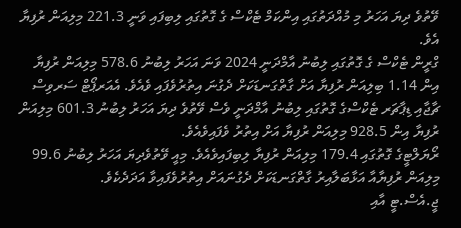ވޭތުވެ ދިޔަ އަހަރު މި މުއްދަތުގައި އިންކަމް ޓެކްސް ގެ ގޮތުގައި ލިބިފައި ވަނީ 221.3 މިލިއަން ރުފިޔާ އެވެ.
ގްރީން ޓެކްސް ގެ ގޮތުގައި ލިބުނު އާމްދަނީ 2024 ވަނަ އަހަރު ލިބުނު 578.6 މިލިއަން ރުފިޔާ އިން 1.14 ބިލިއަން ރުފިޔާ އަށް ގާތްގަނޑަކަށް ދެގުނަ އިތުރުވެފައި ވެއެވެ. އެއަރޕޯޓް ސަރވިސް ޗާޖާއި ޑިޕާޗަރ ޓެކްސްގެ ގޮތުގައި ލިބުނު އާމްދަނީ ވެސް ވޭތުވެ ދިޔަ އަހަރު ލިބުނު 601.3 މިލިއަން ރުފިޔާ އިން 928.5 މިލިއަން ރުފިޔާ އަށް އިތުރު ވެފައިވެއެވެ.
ރޯޔަލްޓީގެ ގޮތުގައި 179.4 މިލިއަން ރުފިޔާ ލިބިފައިވެއެވެ. މިއީ ވޭތުވެދިޔަ އަހަރު ލިބުނު 99.6 މިލިއަން ރުފިޔާއާ އަޅާބަލާއިރު ގާތްގަނޑަކަށް ދެގުނައަށް އިތުރުވެފައިވާ އަދަދެކެވެ.
ޖީ.އެސް.ޓީ އާއި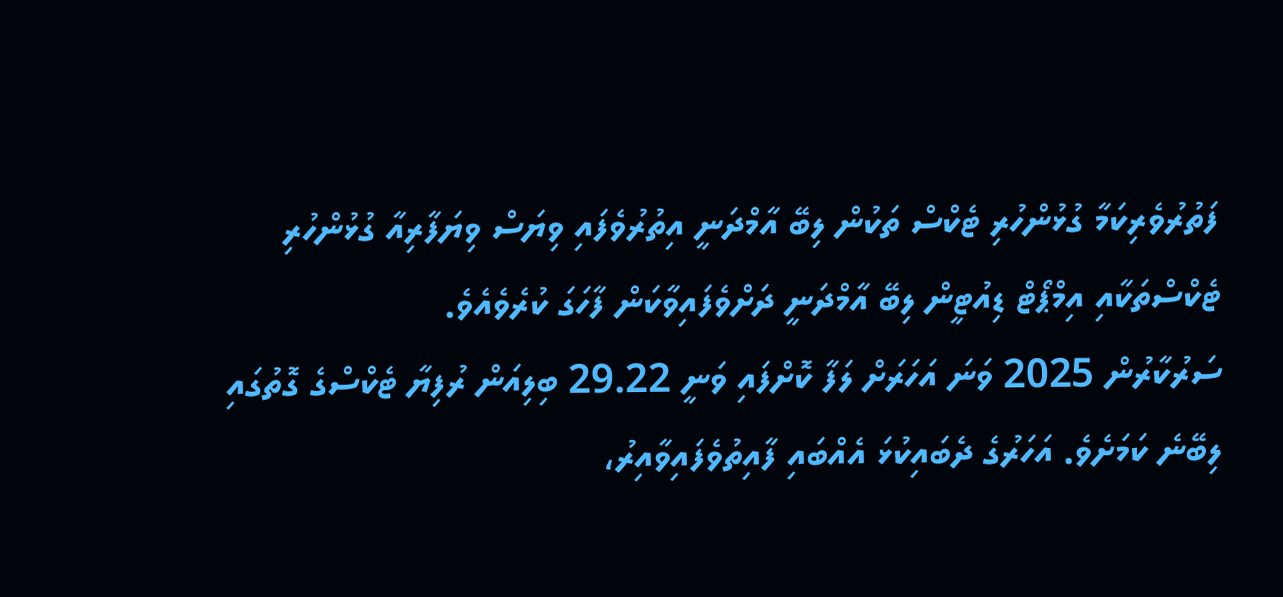ފަތުރުވެރިކަމާ ގުޅުންހުރި ޓެކްސް ތަކުން ލިބޭ އާމްދަނީ އިތުރުވެފައި ވިޔަސް ވިޔަފާރިއާ ގުޅުންހުރި ޓެކްސްތަކާއި އިމްޕޯޓް ޑިއުޓީން ލިބޭ އާމްދަނީ ދަށްވެފައިވާކަން ފާހަގަ ކުރެވެއެވެ.
ސަރުކާރުން 2025 ވަނަ އަހަރަށް ލަފާ ކޮށްފައި ވަނީ 29.22 ބިލިއަން ރުފިޔާ ޓެކްސްގެ ގޮތުގައި ލިބޭނެ ކަމަށެވެ. އަހަރުގެ ދެބައިކުޅަ އެއްބައި ފާއިތުވެފައިވާއިރު،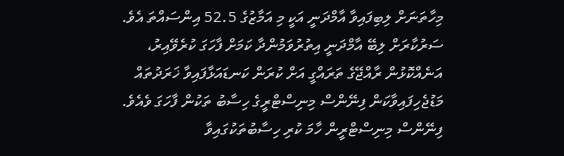މިހާތަނަށް ލިބިފައިވާ އާމްދަނީ އަކީ މި އަމާޒުގެ 52.5 އިންސައްތަ އެވެ.
ސަރުކާރަށް ލިބޭ އާމްދަނީ އިތުރުވަމުންދާ ކަމަށް ފާހަގަ ކުރެވޭއިރު، އަނެއްކޮޅުން ރާއްޖޭގެ ތަރައްގީ އަށް ކުރަން ކަނޑައަޅާފައިވާ ޚަރަދުތައް މަޑުޖެހިފައިވާކަން ފިނޭންސް މިނިސްޓްރީގެ ހިސާބު ތަކުން ފާހަގަ ވެއެވެ.
ފިނޭންސް މިނިސްޓްރީން ހާމަ ކުރި ހިސާބުތަކުގައިވާ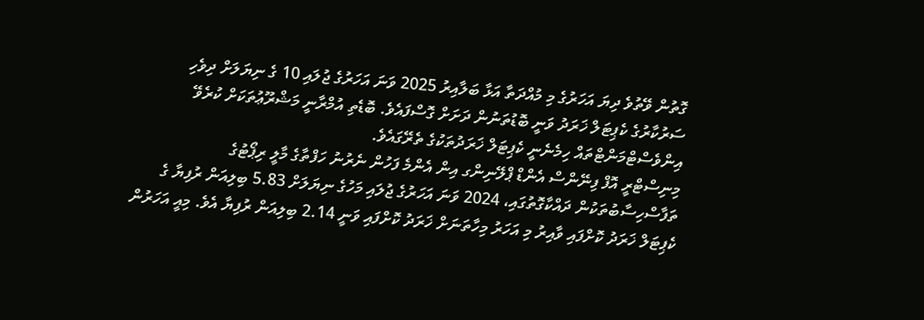ގޮތުން ވޭތުވެ ދިޔަ އަހަރުގެ މި މުއްދަތާ އަޅާ ބަލާއިރު 2025 ވަނަ އަހަރުގެ ޖުލައި 10 ގެ ނިޔަލަށް ދިވެހި ސަރުކާރުގެ ކެޕިޓަލް ޚަރަދު ވަނީ ބޮޑުތަނުން ދަށަށް ގޮސްފައެވެ. ބޮޑެތި އުމްރާނީ މަޝްރޫޢުތަކަށް ކުރެވޭ އިންވެސްޓްމަންޓްތައް ހިމެނެނީ ކެޕިޓަލް ޚަރަދުތަކުގެ ތެރޭގައެވެ.
މިނިސްޓްރީ އޮފް ފިނޭންސް އެންޑް ޕްލޭނިންގ އިން އެންމެ ފަހުން ނެރުނު ހަފްތާގެ މާލީ ރިޕޯޓުގެ ތަފާސްހިސާބުތަކުން ދައްކާގޮތުގައި، 2024 ވަނަ އަހަރުގެ ޖުލައި މަހުގެ ނިޔަލަށް 5.83 ބިލިއަން ރުފިޔާ ގެ ކެޕިޓަލް ޚަރަދު ކޮށްފައި ވާއިރު މި އަހަރު މިހާތަނަށް ޚަރަދު ކޮށްފައި ވަނީ 2.14 ބިލިއަން ރުފިޔާ އެވެ. މިއީ އަހަރުން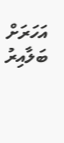އަހަރަށް ބަލާއިރު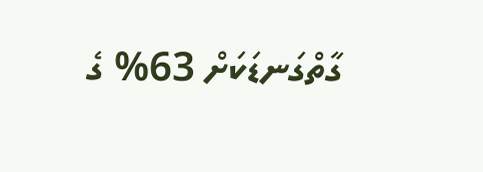ގާތްގަނޑަކަށް 63% ގެ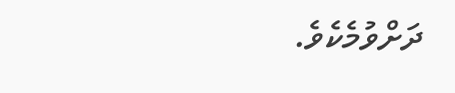ދަށްވުމެކެވެ.